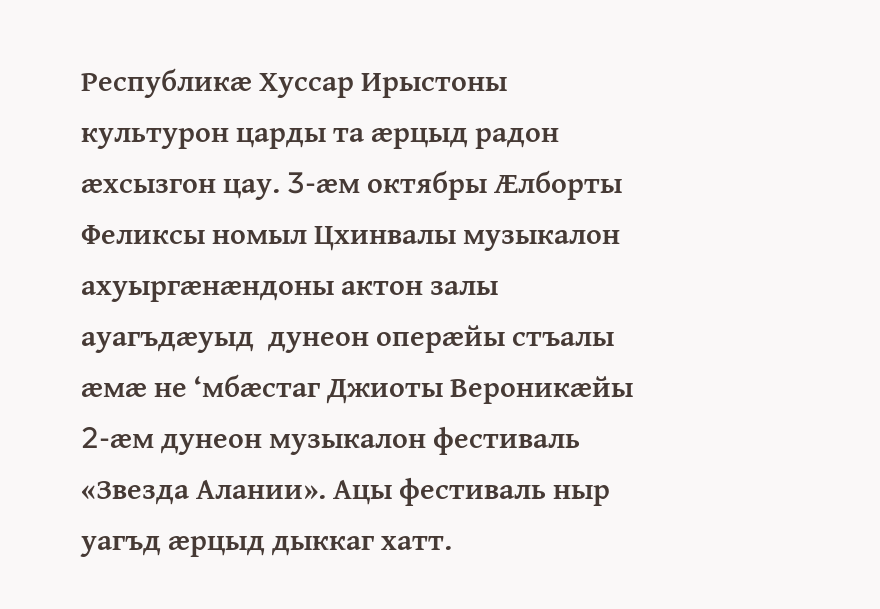Республикæ Хуссар Ирыстоны культурон царды та æрцыд радон æхсызгон цау. 3-æм октябры Æлборты Феликсы номыл Цхинвалы музыкалон ахуыргæнæндоны актон залы ауагъдæуыд  дунеон оперæйы стъалы æмæ не ‘мбæстаг Джиоты Вероникæйы 2-æм дунеон музыкалон фестиваль «Звезда Алании». Ацы фестиваль ныр уагъд æрцыд дыккаг хатт.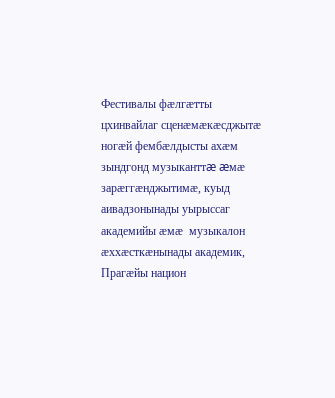Фестивалы фæлгæтты цхинвайлаг сценæмæкæсджытæ ногæй фембæлдысты ахæм зындгонд музыканттæ æмæ зарæггæнджытимæ, куыд аивадзонынады уырыссаг академийы æмæ  музыкалон æххæсткæнынады академик, Прагæйы национ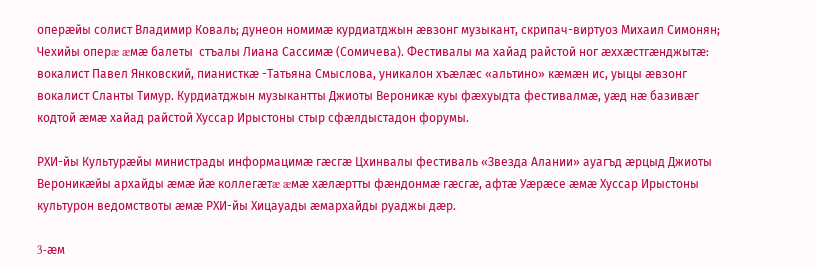оперæйы солист Владимир Коваль; дунеон номимæ курдиатджын æвзонг музыкант, скрипач-виртуоз Михаил Симонян; Чехийы оперæ æмæ балеты  стъалы Лиана Сассимæ (Сомичева). Фестивалы ма хайад райстой ног æххæстгæнджытæ: вокалист Павел Янковский, пианисткæ -Татьяна Смыслова, уникалон хъæлæс «альтино» кæмæн ис, уыцы æвзонг вокалист Сланты Тимур. Курдиатджын музыкантты Джиоты Вероникæ куы фæхуыдта фестивалмæ, уæд нæ базивæг кодтой æмæ хайад райстой Хуссар Ирыстоны стыр сфæлдыстадон форумы.

РХИ-йы Культурæйы министрады информацимæ гæсгæ Цхинвалы фестиваль «Звезда Алании» ауагъд æрцыд Джиоты Вероникæйы архайды æмæ йæ коллегæтæ æмæ хæлæртты фæндонмæ гæсгæ, афтæ Уæрæсе æмæ Хуссар Ирыстоны культурон ведомствоты æмæ РХИ-йы Хицауады æмархайды руаджы дæр.

3-æм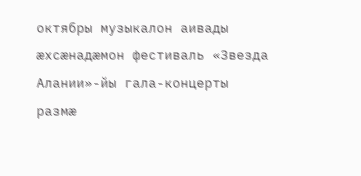октябры музыкалон аивады æхсæнадæмон фестиваль «Звезда Алании»-йы гала-концерты размæ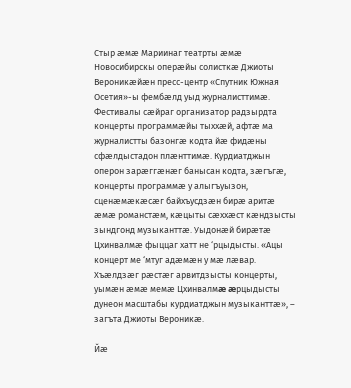Стыр æмæ Мариинаг театрты æмæ Новосибирскы оперæйы солисткæ Джиоты Вероникæйæн пресс-центр «Спутник Южная Осетия»-ы фембæлд уыд журналисттимæ. Фестивалы сæйраг организатор радзырдта концерты программæйы тыххæй, афтæ ма журналистты базонгæ кодта йæ фидæны сфæлдыстадон плæнттимæ. Курдиатджын оперон зарæггæнæг банысан кодта, зæгъгæ, концерты программæ у алыгъуызон, сценæмæкæсæг байхъусдзæн бирæ аритæ æмæ романстæм, кæцыты сæххæст кæндзысты зындгонд музыканттæ. Уыдонæй бирæтæ Цхинвалмæ фыццаг хатт не ‘рцыдысты. «Ацы концерт ме ‘мтуг адæмæн у мæ лæвар. Хъæлдзæг рæстæг арвитдзысты концерты, уымæн æмæ мемæ Цхинвалмæ æрцыдысты дунеон масштабы курдиатджын музыканттæ», – загъта Джиоты Вероникæ.

Йæ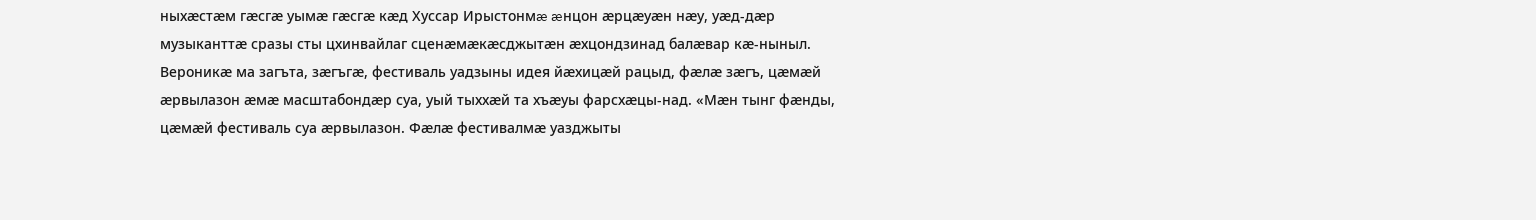ныхæстæм гæсгæ уымæ гæсгæ кæд Хуссар Ирыстонмæ æнцон æрцæуæн нæу, уæд-дæр музыканттæ сразы сты цхинвайлаг сценæмæкæсджытæн æхцондзинад балæвар кæ-ныныл. Вероникæ ма загъта, зæгъгæ, фестиваль уадзыны идея йæхицæй рацыд, фæлæ зæгъ, цæмæй æрвылазон æмæ масштабондæр суа, уый тыххæй та хъæуы фарсхæцы-над. «Мæн тынг фæнды, цæмæй фестиваль суа æрвылазон. Фæлæ фестивалмæ уазджыты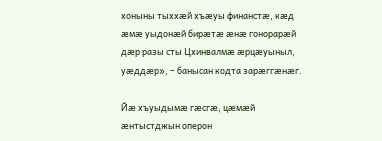хоныны тыххæй хъæуы финанстæ, кæд æмæ уыдонæй бирæтæ æнæ гонорарæй дæр разы сты Цхинвалмæ æрцæуыныл, уæддæр», – банысан кодта зарæггæнæг.

Йæ хъуыдымæ гæсгæ, цæмæй æнтыстджын оперон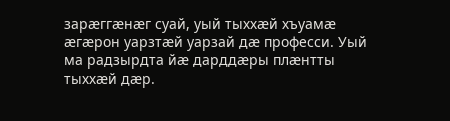зарæггæнæг суай, уый тыххæй хъуамæ æгæрон уарзтæй уарзай дæ професси. Уый ма радзырдта йæ дарддæры плæнтты тыххæй дæр.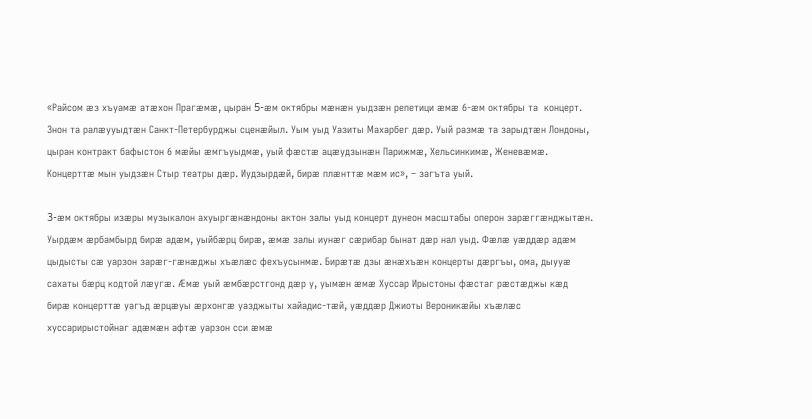«Райсом æз хъуамæ атæхон Прагæмæ, цыран 5-æм октябры мæнæн уыдзæн репетици æмæ 6-æм октябры та  концерт. Знон та ралæууыдтæн Санкт-Петербурджы сценæйыл. Уым уыд Уазиты Махарбег дæр. Уый размæ та зарыдтæн Лондоны, цыран контракт бафыстон 6 мæйы æмгъуыдмæ, уый фæстæ ацæудзынæн Парижмæ, Хельсинкимæ, Женевæмæ.  Концерттæ мын уыдзæн Стыр театры дæр. Иудзырдæй, бирæ плæнттæ мæм ис», – загъта уый.

3-æм октябры изæры музыкалон ахуыргæнæндоны актон залы уыд концерт дунеон масштабы оперон зарæггæнджытæн. Уырдæм æрбамбырд бирæ адæм, уыйбæрц бирæ, æмæ залы иунæг сæрибар бынат дæр нал уыд. Фæлæ уæддæр адæм цыдысты сæ уарзон зарæг-гæнæджы хъæлæс фехъусынмæ. Бирæтæ дзы æнæхъæн концерты дæргъы, ома, дыууæ сахаты бæрц кодтой лæугæ. Æмæ уый æмбæрстгонд дæр у, уымæн æмæ Хуссар Ирыстоны фæстаг рæстæджы кæд бирæ концерттæ уагъд æрцæуы æрхонгæ уазджыты хайадис-тæй, уæддæр Джиоты Вероникæйы хъæлæс хуссарирыстойнаг адæмæн афтæ уарзон сси æмæ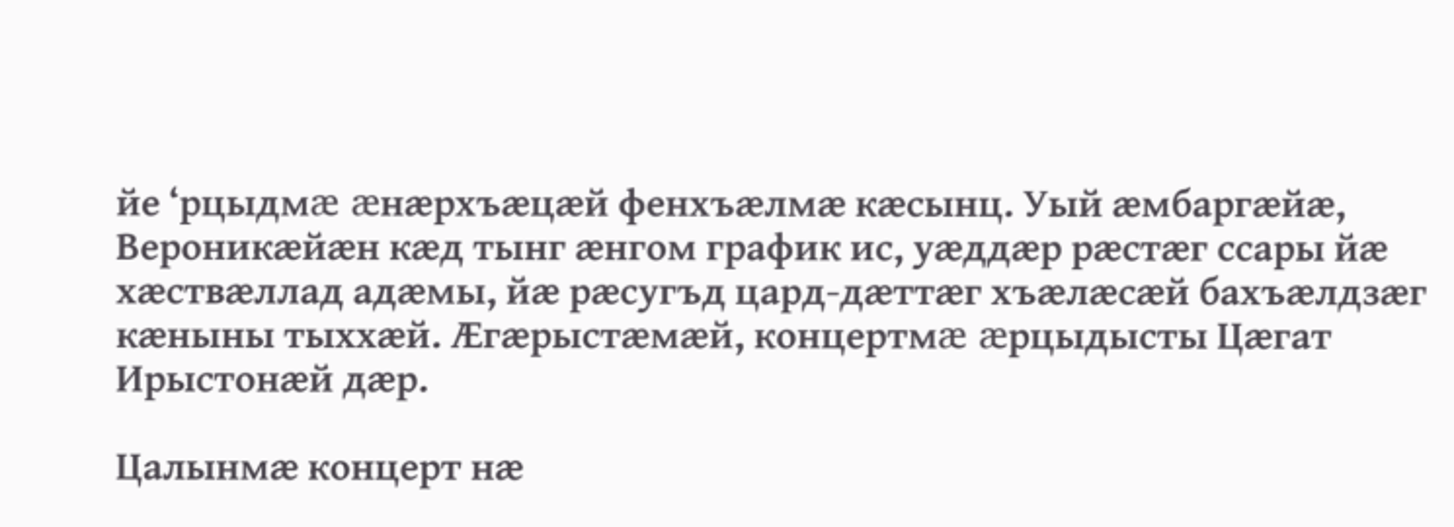йе ‘рцыдмæ æнæрхъæцæй фенхъæлмæ кæсынц. Уый æмбаргæйæ, Вероникæйæн кæд тынг æнгом график ис, уæддæр рæстæг ссары йæ хæствæллад адæмы, йæ рæсугъд цард-дæттæг хъæлæсæй бахъæлдзæг кæныны тыххæй. Æгæрыстæмæй, концертмæ æрцыдысты Цæгат Ирыстонæй дæр.

Цалынмæ концерт нæ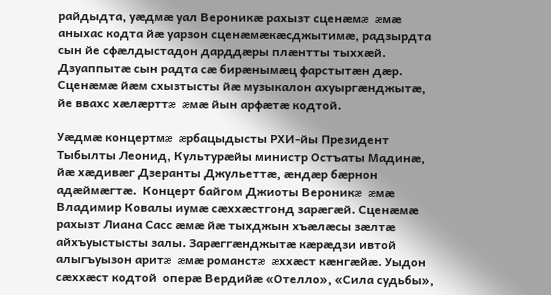райдыдта, уæдмæ уал Вероникæ рахызт сценæмæ æмæ аныхас кодта йæ уарзон сценæмæкæсджытимæ, радзырдта сын йе сфæлдыстадон дарддæры плæнтты тыххæй. Дзуаппытæ сын радта сæ бирæнымæц фарстытæн дæр. Сценæмæ йæм схызтысты йæ музыкалон ахуыргæнджытæ, йе ввахс хæлæрттæ æмæ йын арфæтæ кодтой.

Уæдмæ концертмæ æрбацыдысты РХИ-йы Президент Тыбылты Леонид, Культурæйы министр Остъаты Мадинæ, йæ хæдивæг Дзеранты Джульеттæ, æндæр бæрнон адæймæгтæ.  Концерт байгом Джиоты Вероникæ æмæ Владимир Ковалы иумæ сæххæстгонд зарæгæй. Сценæмæ рахызт Лиана Сасс æмæ йæ тыхджын хъæлæсы зæлтæ айхъуыстысты залы. Зарæггæнджытæ кæрæдзи ивтой алыгъуызон аритæ æмæ романстæ æххæст кæнгæйæ. Уыдон сæххæст кодтой  оперæ Вердийæ «Отелло», «Сила судьбы»,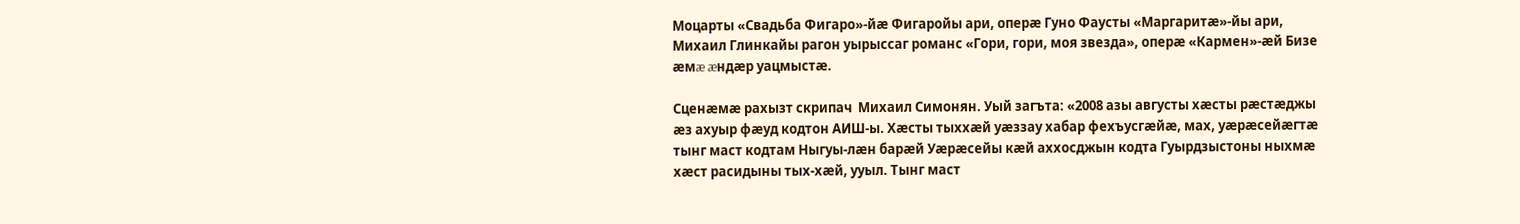Моцарты «Свадьба Фигаро»-йæ Фигаройы ари, оперæ Гуно Фаусты «Маргаритæ»-йы ари, Михаил Глинкайы рагон уырыссаг романс «Гори, гори, моя звезда», оперæ «Кармен»-æй Бизе æмæ æндæр уацмыстæ.

Сценæмæ рахызт скрипач  Михаил Симонян. Уый загъта: «2008 азы августы хæсты рæстæджы æз ахуыр фæуд кодтон АИШ-ы. Хæсты тыххæй уæззау хабар фехъусгæйæ, мах, уæрæсейæгтæ тынг маст кодтам Ныгуы-лæн барæй Уæрæсейы кæй аххосджын кодта Гуырдзыстоны ныхмæ хæст расидыны тых-хæй, ууыл. Тынг маст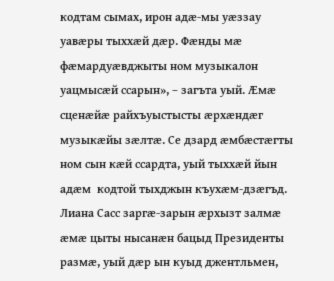кодтам сымах, ирон адæ-мы уæззау уавæры тыххæй дæр. Фæнды мæ фæмардуæвджыты ном музыкалон уацмысæй ссарын», – загъта уый. Æмæ сценæйæ райхъуыстысты æрхæндæг музыкæйы зæлтæ. Се дзард æмбæстæгты ном сын кæй ссардта, уый тыххæй йын адæм  кодтой тыхджын къухæм-дзæгъд. Лиана Сасс заргæ-зарын æрхызт залмæ æмæ цыты нысанæн бацыд Президенты размæ, уый дæр ын куыд джентльмен,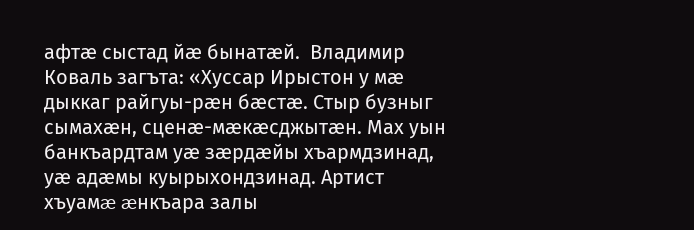афтæ сыстад йæ бынатæй.  Владимир Коваль загъта: «Хуссар Ирыстон у мæ дыккаг райгуы-рæн бæстæ. Стыр бузныг сымахæн, сценæ-мæкæсджытæн. Мах уын банкъардтам уæ зæрдæйы хъармдзинад, уæ адæмы куырыхондзинад. Артист хъуамæ æнкъара залы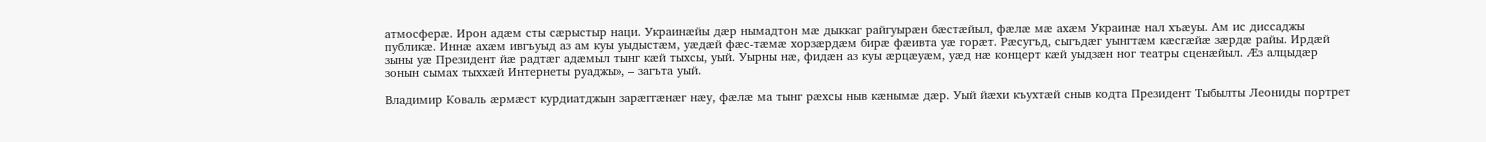атмосферæ. Ирон адæм сты сæрыстыр наци. Украинæйы дæр нымадтон мæ дыккаг райгуырæн бæстæйыл, фæлæ мæ ахæм Украинæ нал хъæуы. Ам ис диссаджы публикæ. Иннæ ахæм ивгъуыд аз ам куы уыдыстæм, уæдæй фæс-тæмæ хорзæрдæм бирæ фæивта уæ горæт. Рæсугъд, сыгъдæг уынгтæм кæсгæйæ зæрдæ райы. Ирдæй зыны уæ Президент йæ радтæг адæмыл тынг кæй тыхсы, уый. Уырны нæ, фидæн аз куы æрцæуæм, уæд нæ концерт кæй уыдзæн ног театры сценæйыл. Æз алцыдæр зонын сымах тыххæй Интернеты руаджы», – загъта уый.

Владимир Коваль æрмæст курдиатджын зарæггæнæг нæу, фæлæ ма тынг рæхсы ныв кæнымæ дæр. Уый йæхи къухтæй сныв кодта Президент Тыбылты Леониды портрет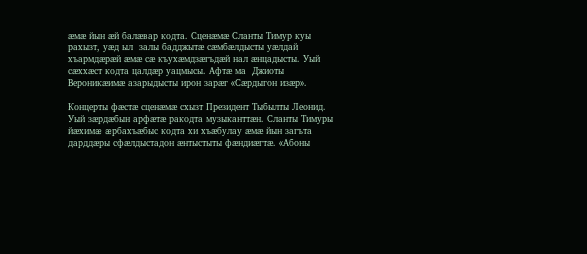æмæ йын æй балæвар кодта. Сценæмæ Сланты Тимур куы рахызт, уæд ыл  залы бадджытæ сæмбæлдысты уæлдай хъармдæрæй æмæ сæ къухæмдзæгъдæй нал æнцадысты. Уый сæххæст кодта цалдæр уацмысы. Афтæ ма  Джиоты Вероникæимæ азарыдысты ирон зарæг «Сæрдыгон изæр».

Концерты фæстæ сценæмæ схызт Президент Тыбылты Леонид. Уый зæрдæбын арфæтæ ракодта музыканттæн. Сланты Тимуры йæхимæ æрбахъæбыс кодта хи хъæбулау æмæ йын загъта дарддæры сфæлдыстадон æнтыстыты фæндиæгтæ. «Абоны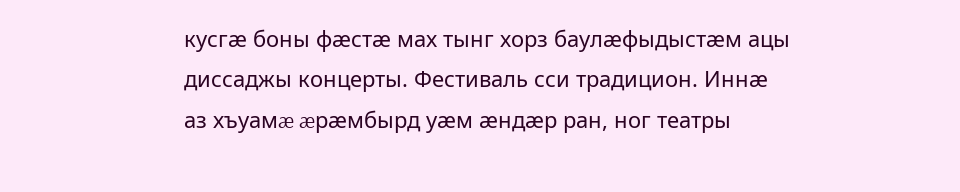кусгæ боны фæстæ мах тынг хорз баулæфыдыстæм ацы диссаджы концерты. Фестиваль сси традицион. Иннæ  аз хъуамæ æрæмбырд уæм æндæр ран, ног театры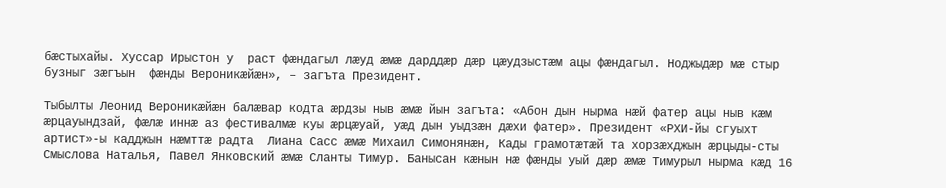бæстыхайы. Хуссар Ирыстон у  раст фæндагыл лæуд æмæ дарддæр дæр цæудзыстæм ацы фæндагыл. Ноджыдæр мæ стыр бузныг зæгъын  фæнды Вероникæйæн», – загъта Президент.

Тыбылты Леонид Вероникæйæн балæвар кодта æрдзы ныв æмæ йын загъта: «Абон дын нырма нæй фатер ацы ныв кæм æрцауындзай, фæлæ иннæ аз фестивалмæ куы æрцæуай, уæд дын уыдзæн дæхи фатер». Президент «РХИ-йы сгуыхт артист»-ы кадджын нæмттæ радта  Лиана Сасс æмæ Михаил Симонянæн, Кады грамотæтæй та хорзæхджын æрцыды-сты Смыслова Наталья, Павел Янковский æмæ Сланты Тимур. Банысан кæнын нæ фæнды уый дæр æмæ Тимурыл нырма кæд 16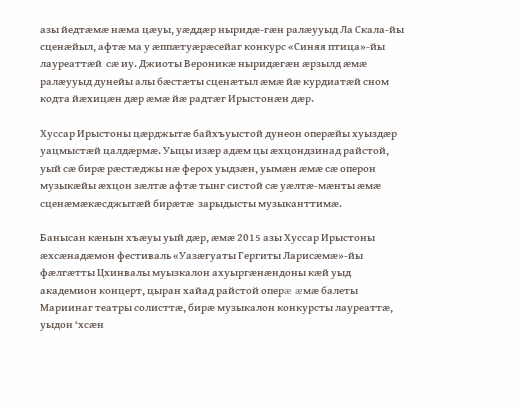азы йедтæмæ нæма цæуы, уæддæр ныридæ-гæн ралæууыд Ла Скала-йы сценæйыл, афтæ ма у æппæтуæрæсейаг конкурс «Синяя птица»-йы лауреаттæй  сæ иу. Джиоты Вероникæ ныридæгæн æрзылд æмæ ралæууыд дунейы алы бæстæты сценæтыл æмæ йæ курдиатæй сном кодта йæхицæн дæр æмæ йæ радтæг Ирыстонæн дæр.

Хуссар Ирыстоны цæрджытæ байхъуыстой дунеон оперæйы хуыздæр уацмыстæй цалдæрмæ. Уыцы изæр адæм цы æхцондзинад райстой, уый сæ бирæ рæстæджы нæ ферох уыдзæн, уымæн æмæ сæ оперон музыкæйы æхцон зæлтæ афтæ тынг систой сæ уæлтæ-мæнты æмæ сценæмæкæсджытæй бирæтæ  зарыдысты музыканттимæ.

Банысан кæнын хъæуы уый дæр, æмæ 2015 азы Хуссар Ирыстоны æхсæнадæмон фестиваль «Уазæгуаты Гергиты Ларисæмæ»-йы фæлгæтты Цхинвалы муызкалон ахуыргæнæндоны кæй уыд академион концерт, цыран хайад райстой оперæ æмæ балеты Мариинаг театры солисттæ, бирæ музыкалон конкурсты лауреаттæ, уыдон ‘хсæн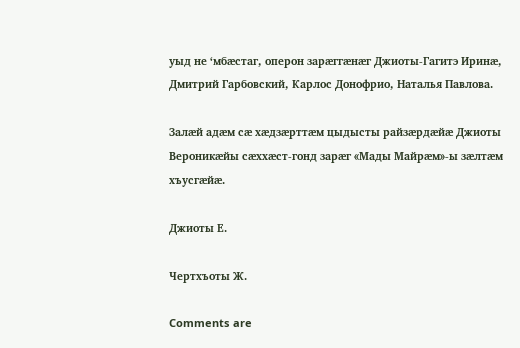уыд не ‘мбæстаг, оперон зарæггæнæг Джиоты-Гагитэ Иринæ, Дмитрий Гарбовский, Карлос Донофрио, Наталья Павлова.

Залæй адæм сæ хæдзæрттæм цыдысты райзæрдæйæ Джиоты Вероникæйы сæххæст-гонд зарæг «Мады Майрæм»-ы зæлтæм хъусгæйæ.

Джиоты Е.

Чертхъоты Ж.

Comments are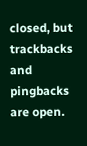closed, but trackbacks and pingbacks are open.